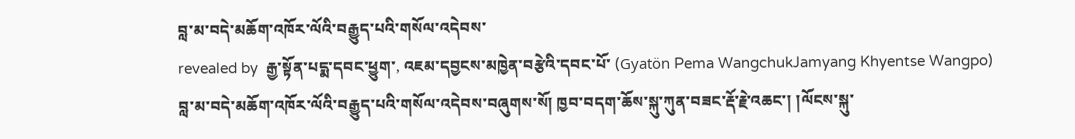བླ་མ་བདེ་མཆོག་འཁོར་ལོའི་བརྒྱུད་པའི་གསོལ་འདེབས་
revealed by  རྒྱ་སྟོན་པདྨ་དབང་ཕྱུག་, འཇམ་དབྱངས་མཁྱེན་བརྩེའི་དབང་པོ་ (Gyatön Pema WangchukJamyang Khyentse Wangpo)
བླ་མ་བདེ་མཆོག་འཁོར་ལོའི་བརྒྱུད་པའི་གསོལ་འདེབས་བཞུགས་སོ། ཁྱབ་བདག་ཆོས་སྐུ་ཀུན་བཟང་རྡོ་རྗེ་འཆང་། །ལོངས་སྐུ་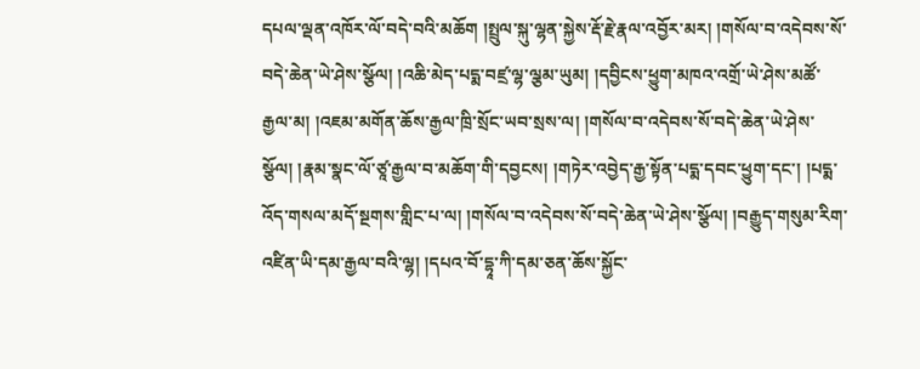དཔལ་ལྡན་འཁོར་ལོ་བདེ་བའི་མཆོག །སྤྲུལ་སྐུ་ལྷན་སྐྱེས་རྡོ་རྗེ་རྣལ་འབྱོར་མར། །གསོལ་བ་འདེབས་སོ་བདེ་ཆེན་ཡེ་ཤེས་སྩོལ། །འཆི་མེད་པདྨ་བཛྲ་ལྷ་ལྕམ་ཡུམ། །དབྱིངས་ཕྱུག་མཁའ་འགྲོ་ཡེ་ཤེས་མཚོ་རྒྱལ་མ། །འཇམ་མགོན་ཆོས་རྒྱལ་ཁྲི་སྲོང་ཡབ་སྲས་ལ། །གསོལ་བ་འདེབས་སོ་བདེ་ཆེན་ཡེ་ཤེས་སྩོལ། །རྣམ་སྣང་ལོ་ཙཱ་རྒྱལ་བ་མཆོག་གི་དབྱངས། །གཏེར་འབྱེད་རྒྱ་སྟོན་པདྨ་དབང་ཕྱུག་དང་། །པདྨ་འོད་གསལ་མདོ་སྔགས་གླིང་པ་ལ། །གསོལ་བ་འདེབས་སོ་བདེ་ཆེན་ཡེ་ཤེས་སྩོལ། །བརྒྱུད་གསུམ་རིག་འཛིན་ཡི་དམ་རྒྱལ་བའི་ལྷ། །དཔའ་བོ་དྷཱ་ཀི་དམ་ཅན་ཆོས་སྐྱོང་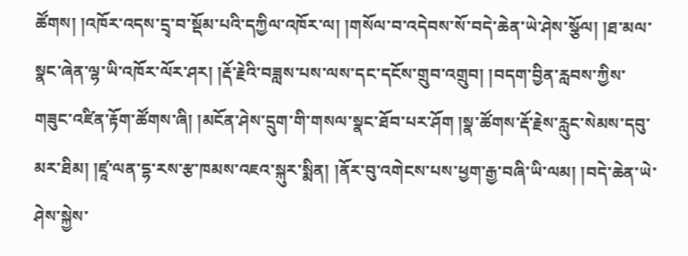ཚོགས། །འཁོར་འདས་དྲྭ་བ་སྡོམ་པའི་དཀྱིལ་འཁོར་ལ། །གསོལ་བ་འདེབས་སོ་བདེ་ཆེན་ཡེ་ཤེས་སྩོལ། །ཐ་མལ་སྣང་ཞེན་ལྷ་ཡི་འཁོར་ལོར་ཤར། །རྡོ་རྗེའི་བཟླས་པས་ལས་དང་དངོས་གྲུབ་འགྲུབ། །བདག་བྱིན་རླབས་ཀྱིས་གཟུང་འཛིན་རྟོག་ཚོགས་ཞི། །མངོན་ཤེས་དྲུག་གི་གསལ་སྣང་ཐོབ་པར་ཤོག །སྣ་ཚོགས་རྡོ་རྗེས་རླུང་སེམས་དབུ་མར་ཐིམ། །ཛཱ་ལན་དྷ་རས་རྩ་ཁམས་འཇའ་སྐུར་སྨིན། །ནོར་བུ་འགེངས་པས་ཕྱག་རྒྱ་བཞི་ཡི་ལམ། །བདེ་ཆེན་ཡེ་ཤེས་སྐྱེས་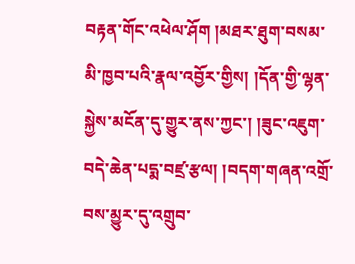བརྟན་གོང་འཕེལ་ཤོག །མཐར་ཐུག་བསམ་མི་ཁྱབ་པའི་རྣལ་འབྱོར་གྱིས། །དོན་གྱི་ལྷན་སྐྱེས་མངོན་དུ་གྱུར་ནས་ཀྱང་། །ཟུང་འཇུག་བདེ་ཆེན་པདྨ་བཛྲ་རྩལ། །བདག་གཞན་འགྲོ་བས་མྱུར་དུ་འགྲུབ་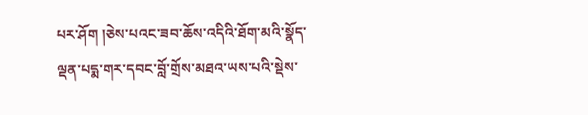པར་ཤོག །ཅེས་པའང་ཟབ་ཆོས་འདིའི་ཐོག་མའི་སྣོད་ལྡན་པདྨ་གར་དབང་བློ་གྲོས་མཐའ་ཡས་པའི་སྡེས་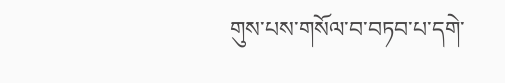གུས་པས་གསོལ་བ་བཏབ་པ་དགེ་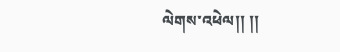ལེགས་འཕེལ།། །།